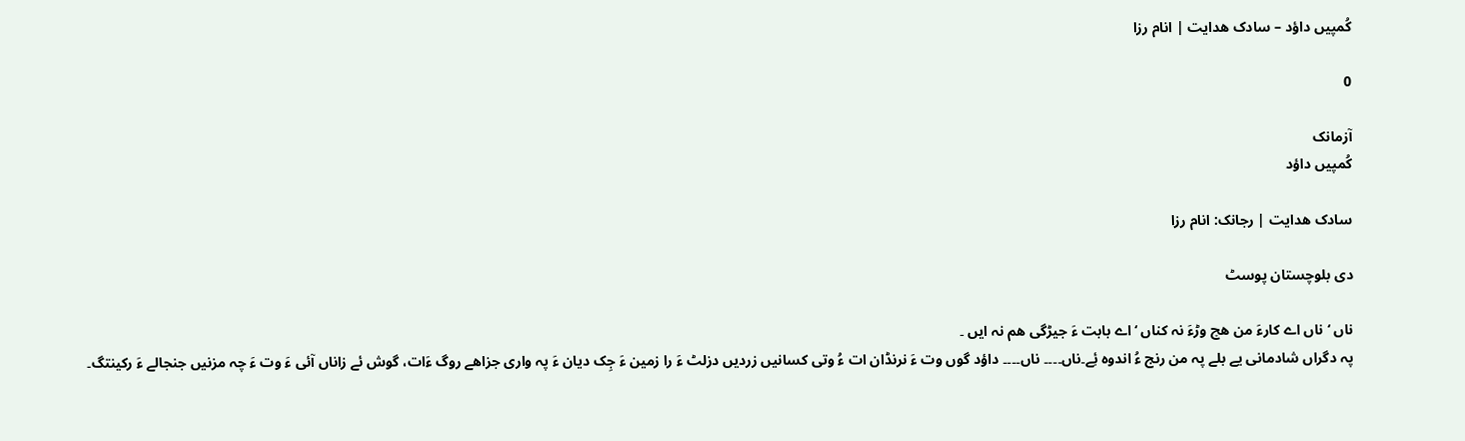کُمپیں داؤد – سادک ھدایت | انام رزا

0

آزمانک
کُمپیں داؤد

سادک ھدایت | رجانک: انام رزا

دی بلوچستان پوسٹ

ناں ‘ناں اے کارءَ من ھچ وڑءَ نہ کناں ‘اے بابت ءَ جیڑگی ھم نہ ایں ۔
پہ دگراں شادمانی یے بلے پہ من رنج ءُ اندوہ ئِے۔ناں۔۔۔۔ ناں۔۔۔۔ داؤد گوں وت ءَ نرنڈان ات ءُ وتی کسانیں زردیں دزلٹ ءَ را زمین ءَ جِک دیان ءَ پہ واری جزاھے روگ ءَات، گوش ئے زاناں آئی ءَ وت ءَ چہ مزنیں جنجالے ءَ رکینتگ۔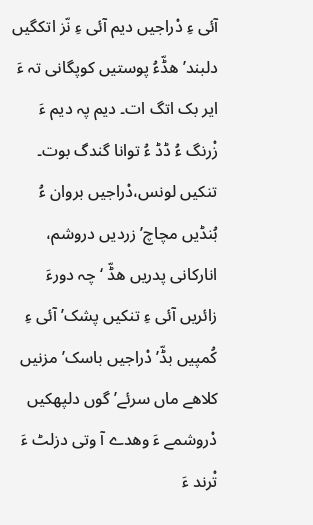آئی ءِ دْراجیں دیم آئی ءِ نّز اتکگیں دلبند’ ھڈّءُ پوستیں کوپگانی تہ ءَ ایر بک اتگ ات۔ دیم پہ دیم ءَ زْرنگ ءُ ڈڈ ءُ توانا گندگ بوت۔ تنکیں لونس،دْراجیں بروان ءُ بُنڈیں مچاچ’ زردیں دروشم، انارکانی پدریں ھڈّ ‘ چہ دورءَ زائریں آئی ءِ تنکیں پشک’ آئی ءِ کُمپیں بڈّ’ دْراجیں باسک’ مزنیں کلاھے ماں سرئے’ گوں دلپھکیں دْروشمے ءَ وھدے آ وتی دزلٹ ءَ تْرند ءَ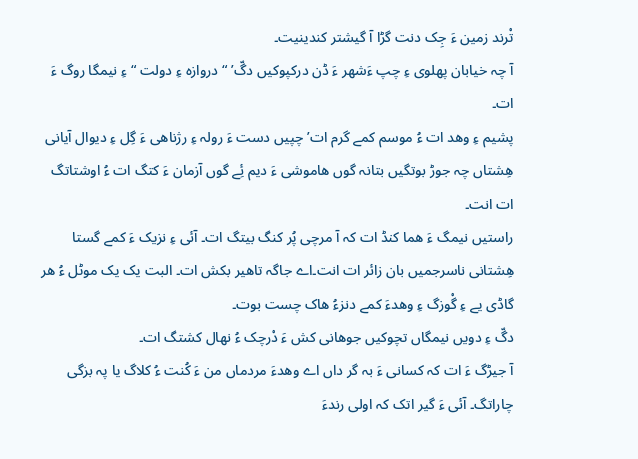تْرند زمین ءَ جِک دنت گڑا آ گیشتر کندینیت۔
آ چہ خیابان پھلوی ءِ چپ ءَشھر ءَ ڈن درکپوکیں دگّ’ “دروازہ ءِ دولت “ءِ نیمگا روگ ءَ ات۔
پشیم ءِ وھد ات ءُ موسم کمے گرم ات’ چپیں دست ءَ رولہ ءِ رژناھی ءَ گِل ءِ دیوال آیانی ھِشتاں چہ جوڑ بوتگیں بتانہ گوں ھاموشی ءَ دیم ئِے گوں آزمان ءَ کتگ ات ءُ اوشتاتگ ات انت۔
راستیں نیمگ ءَ ھما کنڈ ات کہ آ مرچی پُر کنگ بیتگ ات۔ آئی ءِ نزیک ءَ کمے گستا ھِشتانی ناسرجمیں بان زائر ات انت۔اے جاگہ تاھیر بکش ات۔ البت یک یک موٹل ءُ ھر گاڈی یے ءِ گْوزگ ءِ وھدءَ کمے دنزءُ ھاک چست بوت۔
دگّ ءِ دویں نیمگاں تچوکیں جوھانی کش ءَ دْرچک ءُ نھال کشتگ ات۔
آ جیڑگ ءَ ات کہ کسانی ءَ بہ گر داں اے وھدءَ مردماں من ءَ کُنت ءُ کلاگ یا پہ بزگی چاراتگ۔ آئی ءَ گیر اتک کہ اولی رندءَ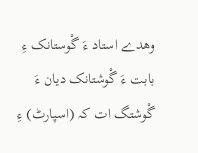وھدے استاد ءَ گْوستانک ءِ بابت ءَ گْوشتانک دیان ءَ گْوشتگ ات کہ (اسپارٹ) ءِ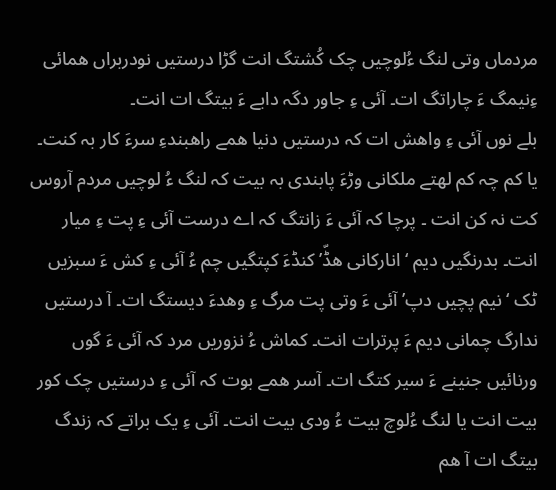مردماں وتی لنگ ءُلوچیں چک کُشتگ انت گڑا درستیں نودربراں ھمائی ءِنیمگ ءَ چاراتگ ات۔ آئی ءِ جاور دگہ دابے ءَ بیتگ ات انت۔
بلے نوں آئی ءِ واھش ات کہ درستیں دنیا ھمے راھبندءِ سرءَ کار بہ کنت۔ یا کم چہ کم لھتے ملکانی وڑءَ پابندی بہ بیت کہ لنگ ءُ لوچیں مردم آروس کت نہ کن انت ۔ پرچا کہ آئی ءَ زانتگ کہ اے درست آئی ءِ پت ءِ میار انت۔ بدرنگیں دیم ‘ انارکانی ھڈّ’ کنڈءَ کپتگیں چم ءُ آئی ءِ کش ءَ سبزیں ٹک ‘ نیم پچیں دپ’ آئی ءَ وتی پت مرگ ءِ وھدءَ دیستگ ات۔ آ درستیں ندارگ چمانی دیم ءَ پرترات انت۔ کماش ءُ نزوریں مرد کہ آئی ءَ گوں ورنائیں جنینے ءَ سیر کتگ ات۔ آسر ھمے بوت کہ آئی ءِ درستیں چک کور بیت انت یا لنگ ءُلوچ بیت ءُ ودی بیت انت۔ آئی ءِ یک براتے کہ زندگ بیتگ ات آ ھم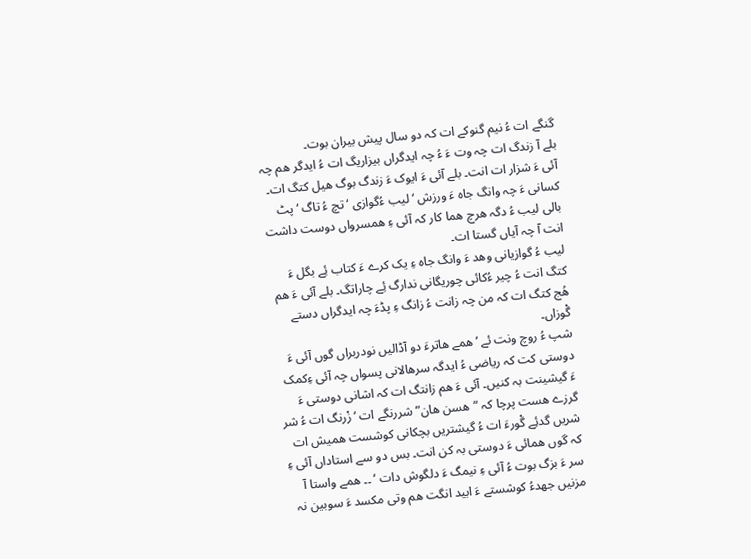گنگے ات ءُ نیم گنوکے ات کہ دو سال پیش بیران بوت۔
بلے آ زندگ ات چہ وت ءَ ءُ چہ ایدگراں بیزاریگ ات ءُ ایدگر ھم چہ آئی ءَ شزار ات انت۔ بلے آئی ءَ ایوک ءَ زندگ بوگ ھیل کتگ ات۔
کسانی ءَ چہ وانگ جاہ ءَ ورزش ‘ لیب ءُگوازی ‘ تچ ءُ تاگ ‘ پٹ بالی لیب ءُ دگہ ھرچ ھما کار کہ آئی ءِ ھمسرواں دوست داشت انت آ چہ آیاں گستا ات۔
لیب ءُ گوازیانی وھد ءَ وانگ جاہ ءِ یک کرے ءَ کتاب ئِے بگل ءَ کتگ انت ءُ چیر ءُکائی چوریگانی ندارگ ئِے چاراتگ۔ بلے آئی ءَ ھم ھُج کتگ ات کہ من چہ زانت ءُ زانگ ءِ پڈءَ چہ ایدگراں دستے گْوزاں۔
شپ ءُ روچ ونت ئے ‘ ھمے ھاترءَ دو آڈالیں نودربراں گوں آئی ءَ دوستی کت کہ ریاضی ءُ ایدگہ سرھالانی پسواں چہ آئی ءِکمک ءَ گیشینت بہ کنیں۔ آئی ءَ ھم زانتگ ات کہ اشانی دوستی ءَ گرزے ھست پرچا کہ “ھسن ھان” شررنگے ات ‘ زْرنگ ات ءُ شر شریں گدئِے گْورءَ ات ءُ گیشتریں بچکانی کوشست ھمیش ات کہ گوں ھمائی ءَ دوستی بہ کن انت۔ بس دو سے استاداں آئی ءِ سر ءَ بزگ بوت ءُ آئی ءِ نیمگ ءَ دلگوش دات ‘ ۔۔ ھمے واستا آ مزنیں جھدءُ کوشستے ءَ ابید انگت ھم وتی مکسد ءَ سوبین نہ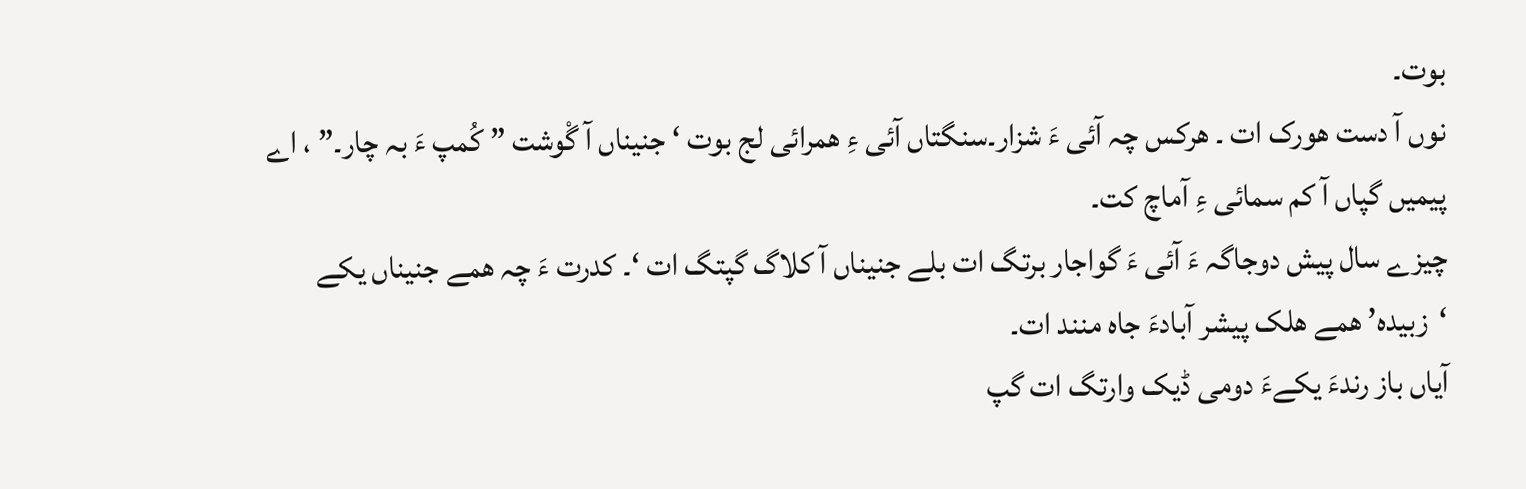بوت۔
نوں آ دست ھورک ات ۔ ھرکس چہ آئی ءَ شزار۔سنگتاں آئی ءِ ھمرائی لج بوت ‘ جنیناں آ گْوشت ” کُمپ ءَ بہ چار۔” ، اے پیمیں گپاں آ کم سمائی ءِ آماچ کت۔
چیزے سال پیش دوجاگہ ءَ آئی ءَ گواجار برتگ ات بلے جنیناں آ کلاگ گپتگ ات ‘۔ کدرت ءَ چہ ھمے جنیناں یکے ‘زبیدہ’ ھمے ھلک پیشر آبادءَ جاہ منند ات۔
آیاں باز رندءَ یکےءَ دومی ڈیک وارتگ ات گپ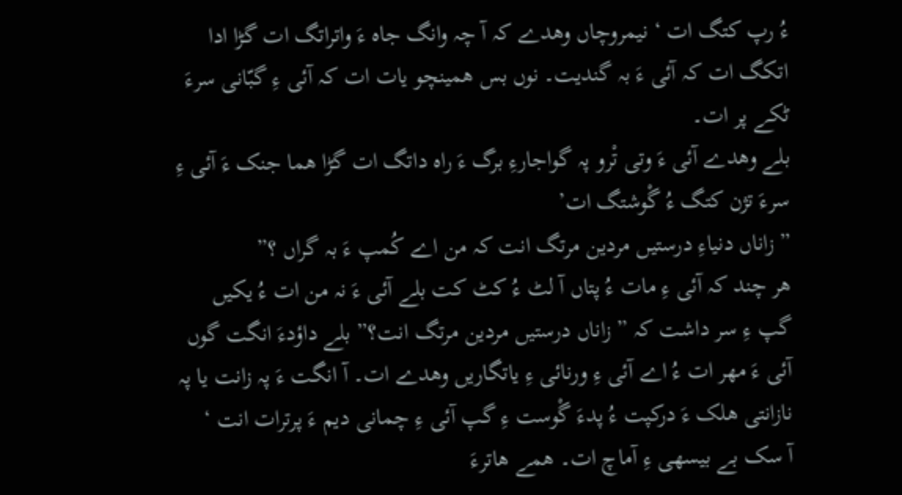ءُ رپ کتگ ات ‘ نیمروچاں وھدے کہ آ چہ وانگ جاہ ءَ واتراتگ ات گڑا ادا اتکگ ات کہ آئی ءَ بہ گندیت۔ نوں بس ھمینچو یات ات کہ آئی ءِ گبّانی سرءَ ٹکے پر ات۔
بلے وھدے آئی ءَ وتی تْرو پہ گواجارءِ برگ ءَ راہ داتگ ات گڑا ھما جنک ءَ آئی ءِ سرءَ تژن کتگ ءُ گْوشتگ ات’
” زاناں دنیاءِ درستیں مردین مرتگ انت کہ من اے کُمپ ءَ بہ گراں ؟”
ھر چند کہ آئی ءِ مات ءُ پتاں آ لٹ ءُ کٹ کت بلے آئی ءَ نہ من ات ءُ یکیں گپ ءِ سر داشت کہ ” زاناں درستیں مردین مرتگ انت؟” بلے داؤدءَ انگت گوں آئی ءَ مھر ات ءُ اے آئی ءِ ورنائی ءِ یاتگاریں وھدے ات۔ آ انگت ءَ پہ زانت یا پہ نازانتی ھلک ءَ درکپت ءُ پدءَ گْوست ءِ گپ آئی ءِ چمانی دیم ءَ پرترات انت ‘
آ سک بے بیسھی ءِ آماچ ات۔ ھمے ھاترءَ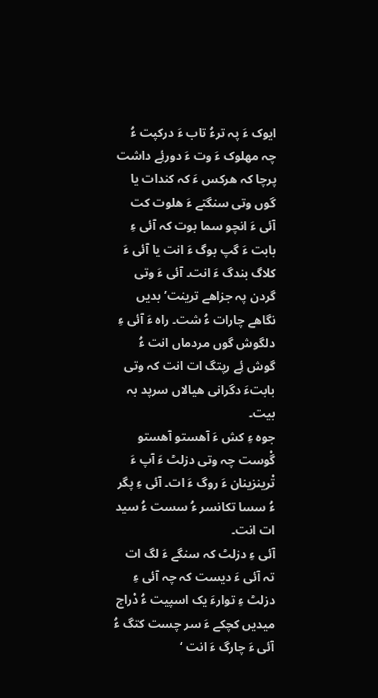ایوک ءَ پہ ترءُ تاب ءَ درکپت ءُ چہ مھلوک ءَ وت ءَ دورئِے داشت پرچا کہ ھرکس ءَ کہ کندات یا گوں وتی سنگتے ءَ ھلوت کت آئی ءَ انچو سما بوت کہ آئی ءِ بابت ءَ گپ بوگ ءَ انت یا آئی ءَ کلاگ بندگ ءَ انت۔ آئی ءَ وتی گردن پہ جزاھے ترینت’ بدیں نگاھے چارات ءُ شت۔ راہ ءَ آئی ءِ دلگوش گوں مردماں انت ءُ گوش ئِے رپتگ ات انت کہ وتی بابتءَ دگرانی ھیالاں سرپد بہ بیت۔
جوہ ءِ کش ءَ آھستو آھستو گْوست چہ وتی دزلٹ ءَ آپ ءَ تْرینزینان ءَ روگ ءَ ات۔ آئی ءِ پگر ءُ سسا تکانسر ءُ سست ءُ سید ات انت۔
آئی ءِ دزلٹ کہ سنگے ءَ لگ ات تہ آئی ءَ دیست کہ چہ آئی ءِ دزلٹ ءِ توارءَ یک اسپیت ءُ دْراج میدیں کچکے ءَ سر چست کتگ ءُ آئی ءَ چارگ ءَ انت ‘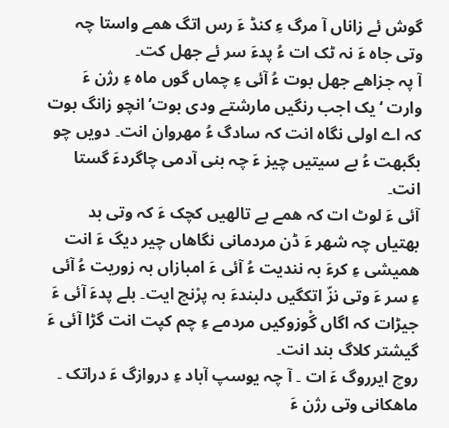گوش ئے زاناں آ مرگ ءِ کنڈ ءَ رس اتگ ھمے واستا چہ وتی جاہ ءَ نہ ٹک ات ءُ پدءَ سر ئے جھل کت۔
آ پہ جزاھے جھل بوت ءُ آئی ءِ چماں گوں ماہ ءِ رژن ءَ وارت ‘ یک اجب رنگیں مارشتے ودی بوت’ انچو زانگ بوت کہ اے اولی نگاہ انت کہ سادگ ءُ مھروان انت۔ دویں چو بگبھت ءُ بے سیتیں چیز ءَ چہ بنی آدمی چاگردءَ گستا انت۔
آئی ءَ لوٹ ات کہ ھمے بے تالھیں کچک ءَ کہ وتی بد بھتیاں چہ شھر ءَ ڈن مردمانی نگاھاں چیر دیگ ءَ انت ھمیشی ءِ کرءَ بہ نندیت ءُ آئی ءَ امبازاں بہ زوریت ءُ آئی ءِ سر ءَ وتی نزّ اتکگیں دلبندءَ بہ پرْنچ ایت۔ بلے پدءَ آئی ءَ جیڑات کہ اگاں گْوزوکیں مردمے ءِ چم کپت انت گڑا آئی ءَ گیشتر کلاگ بند انت۔
روچ ایرروگ ءَ ات ۔ آ چہ یوسپ آباد ءِ دروازگ ءَ دراتک ۔ ماھکانی وتی رژن ءَ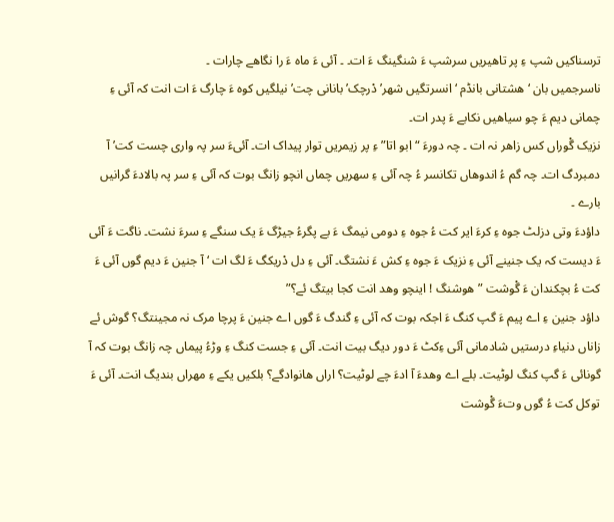ترسناکیں شپ ءِ پر تاھیریں سرشپ ءَ شنگینگ ءَ ات۔ ۔ آئی ءَ ماہ ءَ را نگاھے چارات ۔
ناسرجمیں بان ‘ ھشتانی بانڈم ‘ انسرتگیں شھر’ دْرچک’ بانانی چت’ نیلگیں کوہ ءَ چارگ ءَ ات انت کہ آئی ءِ چمانی دیم ءَ چو سیاھیں نکابے ءَ پدر ات۔
نزیک گْوراں کس زاھر نہ ات ۔ چہ دورءَ “ابو اتا” ءِ پر زیمریں توار پیداک ات۔ آئیءَ سر پہ واری چست کت’ آ دمبردگ ات۔ چہ گم ءُ اندوھاں تکانسر ءُ چہ آئی ءِ سھریں چماں انچو زانگ بوت کہ آئی ءِ سر پہ بالادءَ گرانیں بارے ۔
داؤدءَ وتی دزلٹ جوہ ءِ کرءَ ایر کت ءُ جوہ ءِ دومی نیمگ ءَ بے پگرءُ جیڑگ ءَ یک سنگے ءِ سرءَ نشت۔ ناگت ءَ آئی ءَ دیست کہ یک جنینے آئی ءِ نزیک ءَ جوہ ءِ کش ءَ نشتگ۔ آئی ءِ دل دْریکگ ءَ لگ ات ‘ آ جنین ءَ دیم گوں آئی ءَ کت ءُ بچکندان ءَ گْوشت ” ھوشنگ ! اینچو وھد انت کجا بیتگ ئے؟”
داؤد جنین ءِ اے پیم ءَ گپ کنگ ءَ اجکہ بوت کہ آئی ءِ گندگ ءَ گوں اے جنین ءَ پرچا مرک نہ مجینتگ؟ گوش ئے زاناں دنیاءِ درستیں شادمانی آئی ءِکٹ ءَ دور دیگ بیت انت۔ آئی ءِ جست کنگ ءِ وڑءُ پیماں چہ زانگ بوت کہ آ گونائی ءَ گپ کنگ لوٹیت۔ بلے اے وھدءَ آ ادءَ چے لوٹیت؟ اراں ھانوادگے؟ بلکیں یکے ءِ مھراں بندیگ انت۔ آئی ءَ توکل کت ءُ گوں وتءَ گْوشت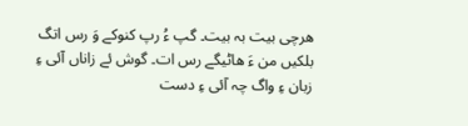ھرچی بیت بہ بیت۔ گپ ءُ رپ کنوکے وَ رس اتگ بلکیں من ءَ ھاٹیگے رس ات۔ گوش ئے زاناں آئی ءِ زبان ءِ واگ چہ آئی ءِ دست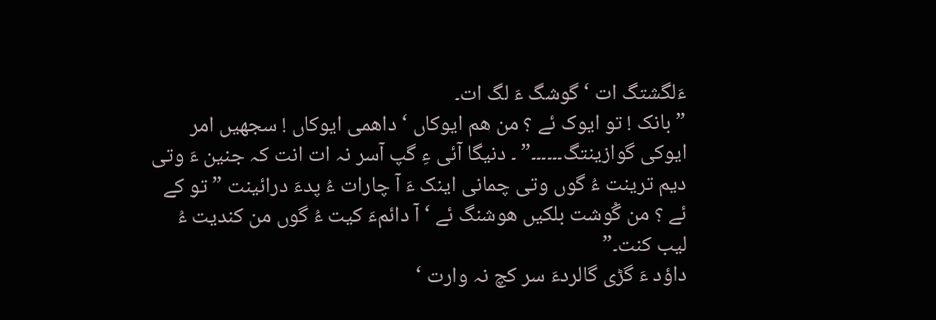ءَلگشتگ ات ‘ گوشگ ءَ لگ ات۔
” بانک ! تو ایوک ئے ؟ من ھم ایوکاں ‘ داھمی ایوکاں ! سجھیں امر ایوکی گوازینتگ۔۔۔۔۔۔” ۔ دنیگا آئی ءِ گپ آسر نہ ات انت کہ جنین ءَ وتی دیم ترینت ءُ گوں وتی چمانی اینک ءَ آ چارات ءُ پدءَ درائینت ” تو کے ئے ؟ من گْوشت بلکیں ھوشنگ ئے ‘ آ دائمءَ کیت ءُ گوں من کندیت ءُ لیب کنت۔”
داؤد ءَ گڑی گالردءَ سر کچ نہ وارت ‘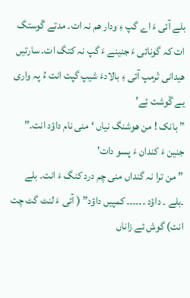بلے آئی ءَ اے گپ ءِ ودار ھم نہ ات۔ مدتے گْوستگ ات کہ گونائی ءَ جنینے ءَ گپ نہ کتگ ات۔ سارتیں ھیدانی تْرمپ آئی ءِ بالادءَ شیپ گپت انت ءُ پہ واری یے گْوشت ئِے’
” بانک ! من ھوشنگ نیاں ‘ منی نام داؤد انت۔”
جنین ءَ کندان ءَ پسو دات’
” من ترا نہ گنداں منی چم درد کنگ ءَ انت۔ بلے ۔بلے ۔ داؤد ۔۔۔۔۔۔ کمپیں داؤد” ( آئی ءَ لنٹ گٹ چت انت) گوش ئے زاناں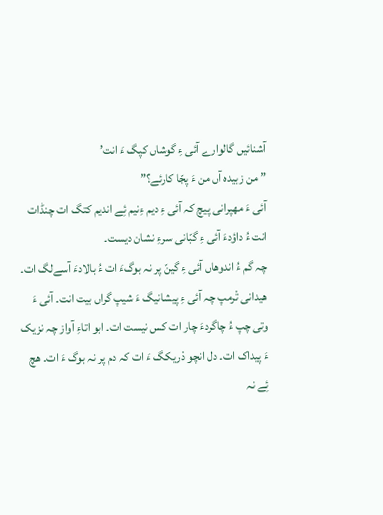آشنائیں گالوارے آئی ءِ گوشاں کپگ ءَ انت’
” من زبیدہ آں من ءَ پجّا کارئے؟”
آئی ءَ مھپرانی پیچ کہ آئی ءِ دیم ءِنیم ئِے اندیم کتگ ات چنڈات انت ءُ داؤدءَ آئی ءِ گبّانی سرءِ نشان دیست۔
چہ گم ءُ اندوھاں آئی ءِ گینّ پر نہ بوگءَ ات ءُ بالادءَ آسےلگ ات۔
ھیدانی تْرمپ چہ آئی ءِ پیشانیگ ءَ شیپ گراں بیت انت۔ آئی ءَ وتی چپ ءُ چاگردءَ چار ات کس نیست ات۔ ابو اتاءِ آواز چہ نزیک ءَ پیداک ات۔ دل انچو دْریکگ ءَ ات کہ دم پر نہ بوگ ءَ ات۔ ھچ ئِے نہ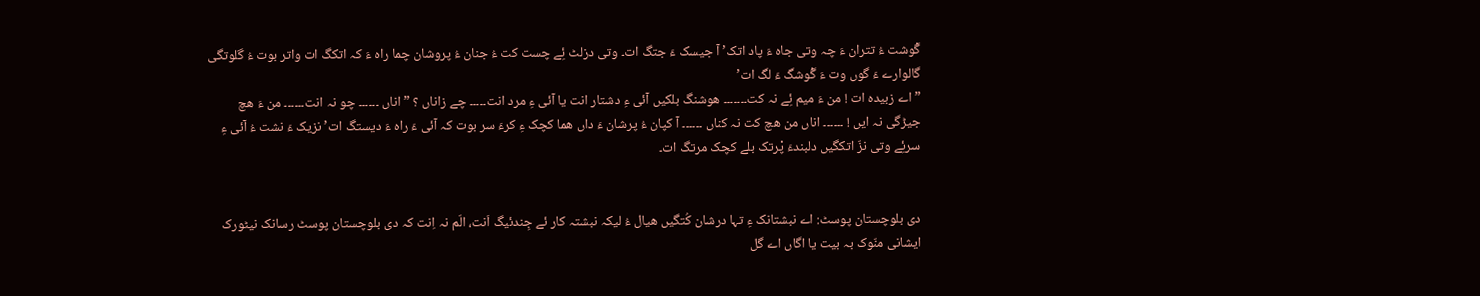گْوشت ءُ تتران ءَ چہ وتی جاہ ءَ پاد اتک’ آ جیسک ءَ جتگ ات۔ وتی دزلٹ ئِے چست کت ءُ جنان ءُ پروشان چما راہ ءَ کہ اتکگ ات واتر بوت ءُ گلوتگی گالوارے ءَ گوں وت ءَ گْوشگ ءَ لگ ات’
” اے زبیدہ ات ! من ءَ میم ئِے نہ کت۔۔۔۔۔۔۔ ھوشنگ بلکیں آئی ءِ دشتار انت یا آئی ءِ مرد انت۔۔۔۔۔ چے زاناں ؟ ” اناں ۔۔۔۔۔۔ چو نہ انت۔۔۔۔۔۔ من ءَ ھچ جیڑگی نہ ایں ! ۔۔۔۔۔۔ اناں من ھچ کت نہ کناں ۔۔۔۔۔۔ آ کپان ءُ پرشان ءَ داں ھما کچک ءِ کرءَ سر بوت کہ آئی ءَ راہ ءَ دیستگ ات’ نزیک ءَ نشت ءُ آئی ءِ سرئِے وتی نزّ اتکگیں دلبندءَ پْرتک بلے کچک مرتگ ات۔


دی بلوچستان پوسٹ: اے نبشتانک ءِ تہا درشان کُتگیں ھیال ءُ لیکہ نبشتہ کار ئے جِندئیگ اَنت، الّم نہ اِنت کہ دی بلوچستان پوسٹ رسانک نیٹورک ایشانی منّوک بہ بیت یا اگاں اے گل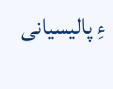ءِ پالیسیانی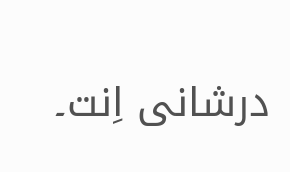درشانی اِنت۔